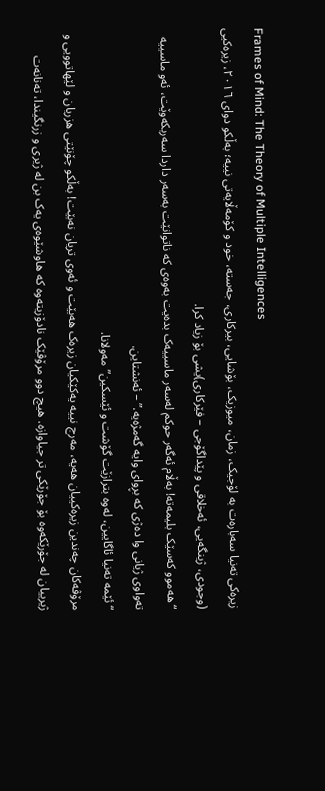Frames of Mind: The Theory of Multiple Intelligences
زیرەکی تەنیا سەبارەت بە لۆجیک، زمان، میوزیک، بۆشایی، بیرکاری، جەستە، خود و کۆمەڵایەتی نییە؛ بەڵکو دوای ٢٠١٦، زیرەکیی (وجودی، ژینگەیی، ئەخلاقی و پێداگۆجی – فێرکاری)یشی بۆ زیاد کرا.
“هەموو کەسێک بلیمەتە! بەڵام ئەگەر حوکم لەسەر ماسییەک بدەیت بەوەی کە ناتوانێت بەسەر داردا سەربکەوێت، ئەو ماسییە تەواوی ژیانی وا دەژی کە بڕوای وایە گەمژەیە.” – ئەنشتاین.
“ئێمە تەنیا ئاگایین، لەوە بترازێت گۆشت و ئێسکین” مەولانا.
مرۆڤەکان چەندین زیرەکییان هەیە، مەرج نییە یەکێکیان زیرەک هەبێت و ئەوی تریان نەبێت! بەڵکو چۆنێتی هزریان و لێهاتوویی و ژیرییان لە جۆرێکەوە بۆ جۆرێکی تر جیاوازە. هیچ دوو مرۆڤێک نادۆزیتەوە کە هاوشێوەی یەک بن لە ژیری و زرنگیندا، تەنانەت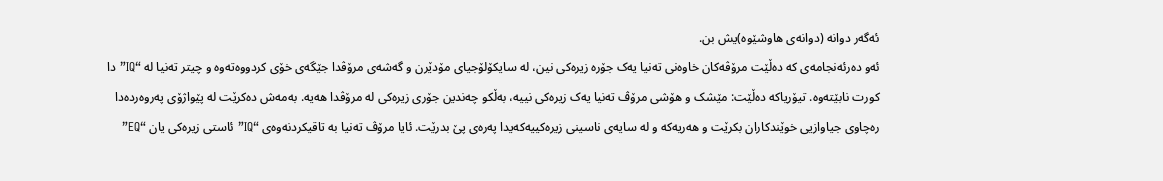ئەگەر دوانە (دوانەی هاوشێوە)یش بن.
ئەو دەرئەنجامەی کە دەڵێت مرۆڤەکان خاوەنی تەنیا یەک جۆرە زیرەکی نین، لە سایکۆلۆجیای مۆدێرن و گەشەی مرۆڤدا جێگەی خۆی کردووەتەوە و چیتر تەنیا لە “IQ”دا کورت نابێتەوە. تیۆریاکە دەڵێت: مێشک و هۆشی مرۆڤ تەنیا یەک زیرەکی نییە، بەڵکو چەندین جۆری زیرەکی لە مرۆڤدا هەیە. بەمەش دەکرێت لە پێواژۆی پەروەردەدا رەچاوی جیاوازیی خوێندکاران بکرێت و هەریەکە و لە سایەی ناسینی زیرەکییەکەیدا پەرەی پێ بدرێت. ئایا مرۆڤ تەنیا بە تاقیکردنەوەی “IQ” ئاستی زیرەکی یان “EQ”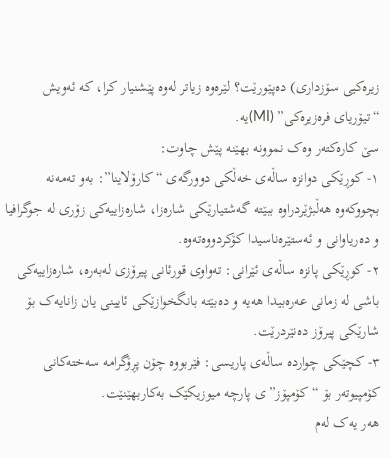زیرەکیی سۆزداری) دەپێورێت؟ لێرەوە زیاتر لەوە پێشنیار کرا، کە ئەویش “تیۆریای فرەزیرەکی” (MI)یە.
سێ کارەکتەر وەک نموونە بهێنە پێش چاوت:
١- کوڕێکی دوانزە ساڵەی خەڵکی دوورگەی “کارۆلاینا”: بەو تەمەنە بچووکەوە هەڵبژێردراوە ببێتە گەشتیارێکی شارەزا، شارەزاییەکی زۆری لە جوگرافیا و دەریاوانی و ئەستێرەناسیدا کۆکردووەتەوە.
٢- کوڕێکی پانزە ساڵەی ئێرانی: تەواوی قورئانی پیرۆزی لەبەرە، شارەزاییەکی باشی لە زمانی عەرەبیدا هەیە و دەبێتە بانگخوازێکی ئایینی یان زانایەک بۆ شارێکی پیرۆز دەنێردرێت.
٣- کچێکی چواردە ساڵەی پاریسی: فێربووە چۆن پڕۆگرامە سەختەکانی کۆمپیوتەر بۆ “کۆمپۆز”ی پارچە میوزیکێک بەکاربهێنێت.
هەر یەک لەم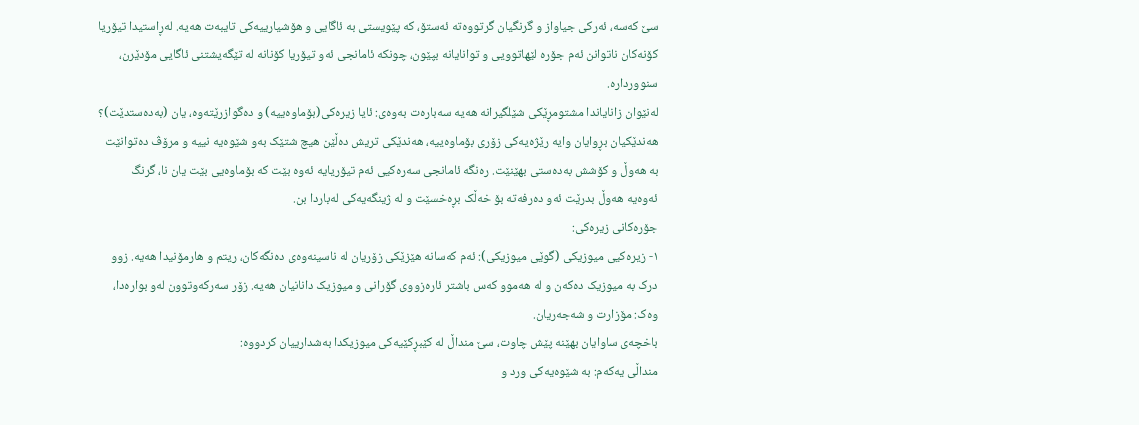سێ کەسە، ئەرکی جیاواز و گرنگیان گرتووەتە ئەستۆ، کە پێویستی بە ئاگایی و هۆشیارییەکی تایبەت هەیە. لەڕاستیدا تیۆریا کۆنەکان ناتوانن ئەم جۆرە لێهاتوویی و توانایانە بپێون، چونکە ئامانجی ئەو تیۆریا کۆنانە لە تێگەیشتنی ئاگایی مۆدێرن، سنووردارە.
لەنێوان زانایاندا مشتومڕێکی شێلگیرانە هەیە سەبارەت بەوەی: ئایا زیرەکی(بۆماوەییە) و دەگوازرێتەوە، یان (بەدەستدێت)؟ هەندێکیان بڕوایان وایە رێژەیەکی زۆری بۆماوەییە، هەندێکی تریش دەڵێن هیچ شتێک بەو شێوەیە نییە و مرۆڤ دەتوانێت بە هەوڵ و کۆشش بەدەستی بهێنێت. رەنگە ئامانجی سەرەکیی ئەم تیۆریایە ئەوە بێت کە بۆماوەیی بێت یان نا، گرنگ ئەوەیە هەوڵ بدرێت ئەو دەرفەتە بۆ خەڵک بڕەخسێت و لە ژینگەیەکی لەباردا بن.
جۆرەکانی زیرەکی:
١- زیرەکیی میوزیکی (گوێی میوزیکی): ئەم کەسانە هێزێکی زۆریان لە ناسینەوەی دەنگەکان، ریتم و هارمۆنیدا هەیە. زوو درک بە میوزیک دەکەن و لە هەموو کەس باشتر ئارەزووی گۆرانی و میوزیک دانانیان هەیە. زۆر سەرکەوتوون لەو بوارەدا، وەک: مۆزارت و شەجەریان.
باخچەی ساوایان بهێنە پێش چاوت، سێ منداڵ لە کێبڕکێیەکی میوزیکدا بەشدارییان کردووە:
منداڵی یەکەم: بە شێوەیەکی ورد و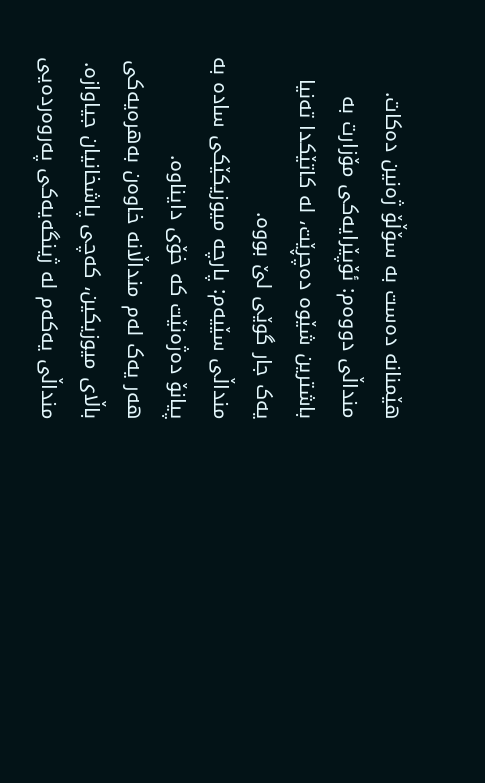هێمنانە دەست بە سۆڵۆ ژەنین دەکات.
منداڵی دووەم: ئۆپێرایەکی مۆزارت بە باشترین شێوە دەچڕێت، لە کاتێکدا تەنیا یەک جار گوێی لێ بووە.
منداڵی سێیەم: پارچە میوزیکێکی سادە بە پیانۆ دەژەنێت کە خۆی دایناوە.
هەر یەک لەم منداڵانە خاوەن بەهرەیەکی باڵای میوزیکین، کەچی پاشخانیان جیاوازە. منداڵی یەکەم لە ژینگەیەکی پەروەردەیی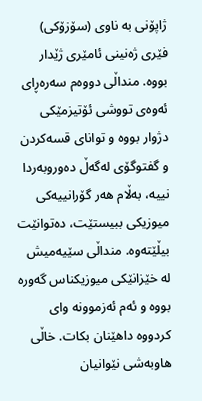ژاپۆنی بە ناوی (سۆزۆکی) فێری ژەنینی ئامێری ژێدار بووە. منداڵی دووەم سەرەڕای ئەوەی تووشی ئۆتیزمێکی دژوار بووە و توانای قسەکردن و گفتوگۆی لەگەڵ دەوروبەردا نییە، بەڵام هەر گۆرانییەکی میوزیکی ببیستێت، دەتوانێت بیڵێتەوە. منداڵی سێیەمیش لە خێزانێکی میوزیکناس گەورە بووە و ئەم ئەزموونە وای کردووە داهێنان بکات. خاڵی هاوبەشی نێوانیان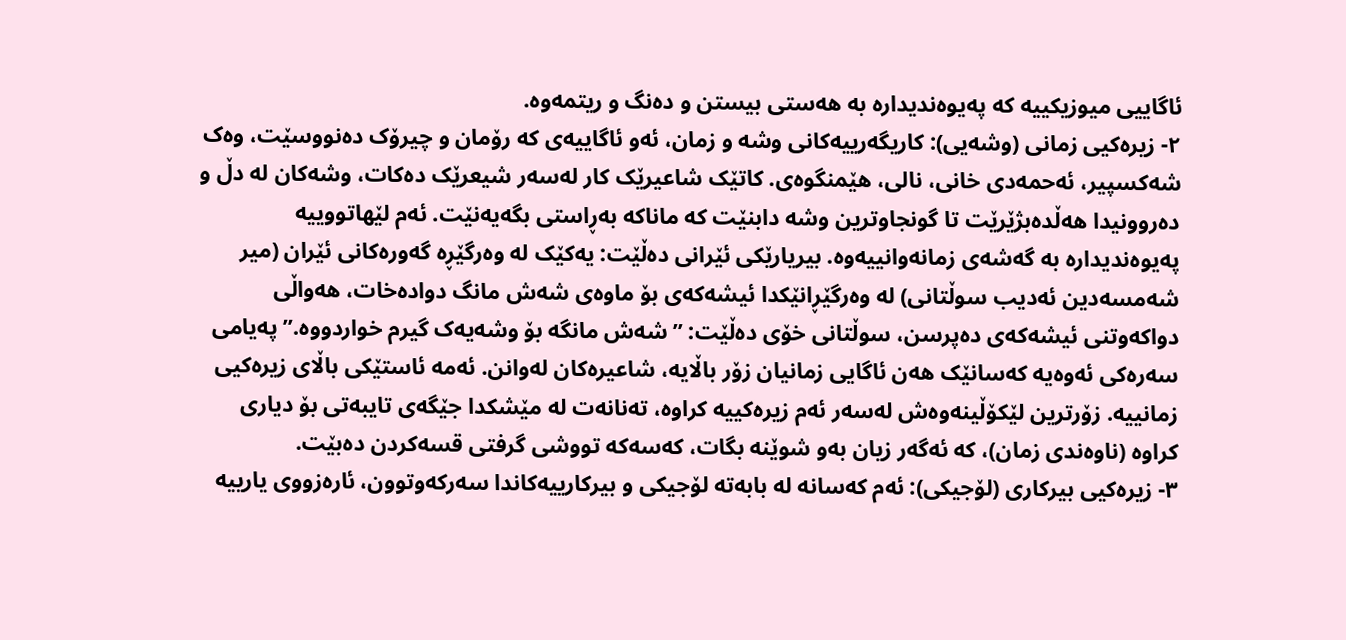ئاگاییی میوزیکییە کە پەیوەندیدارە بە هەستی بیستن و دەنگ و ریتمەوە.
٢- زیرەکیی زمانی (وشەیی): کاریگەرییەکانی وشە و زمان، ئەو ئاگاییەی کە رۆمان و چیرۆک دەنووسێت، وەک شەکسپیر، ئەحمەدی خانی، نالی، هێمنگوەی. کاتێک شاعیرێک کار لەسەر شیعرێک دەکات، وشەکان لە دڵ و دەروونیدا هەڵدەبژێرێت تا گونجاوترین وشە دابنێت کە ماناکە بەڕاستی بگەیەنێت. ئەم لێهاتووییە پەیوەندیدارە بە گەشەی زمانەوانییەوە. بیریارێکی ئێرانی دەڵێت: یەکێک لە وەرگێڕە گەورەکانی ئێران (میر شەمسەدین ئەدیب سوڵتانی) لە وەرگێڕانێکدا ئیشەکەی بۆ ماوەی شەش مانگ دوادەخات، هەواڵی دواکەوتنی ئیشەکەی دەپرسن، سوڵتانی خۆی دەڵێت: ”شەش مانگە بۆ وشەیەک گیرم خواردووە.” پەیامی سەرەکی ئەوەیە کەسانێک هەن ئاگایی زمانیان زۆر باڵایە، شاعیرەکان لەوانن. ئەمە ئاستێکی باڵای زیرەکیی زمانییە. زۆرترین لێکۆڵینەوەش لەسەر ئەم زیرەکییە کراوە، تەنانەت لە مێشکدا جێگەی تایبەتی بۆ دیاری کراوە (ناوەندی زمان)، کە ئەگەر زیان بەو شوێنە بگات، کەسەکە تووشی گرفتی قسەکردن دەبێت.
٣- زیرەکیی بیرکاری (لۆجیکی): ئەم کەسانە لە بابەتە لۆجیکی و بیرکارییەکاندا سەرکەوتوون، ئارەزووی یارییە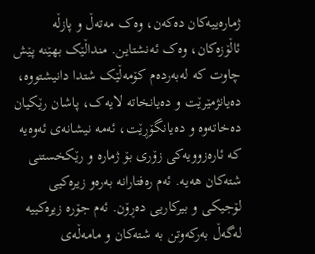ژمارەییەکان دەکەن، وەک مەتەڵ و پازڵە ئاڵۆزەکان، وەک ئەنشتاین. منداڵێک بهێنە پێش چاوت کە لەبەردەم کۆمەڵێک شتدا دانیشتووە، دەیانژمێرێت و دەیانخاتە لایەک، پاشان رێکیان دەخاتەوە و دەیانگۆڕێت، ئەمە نیشانەی ئەوەیە کە ئارەزوویەکی زۆری بۆ ژمارە و رێکخستنی شتەکان هەیە. ئەم رەفتارانە بەرەو زیرەکیی لۆجیکی و بیرکاریی دەڕۆن. ئەم جۆرە زیرەکییە لەگەڵ بەرکەوتن بە شتەکان و مامەڵەی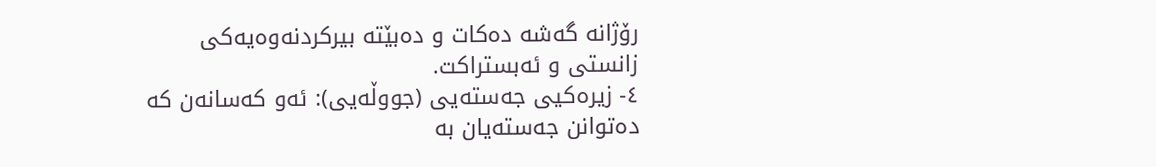رۆژانە گەشە دەکات و دەبێتە بیرکردنەوەیەکی زانستی و ئەبستراکت.
٤- زیرەکیی جەستەیی (جووڵەیی): ئەو کەسانەن کە دەتوانن جەستەیان بە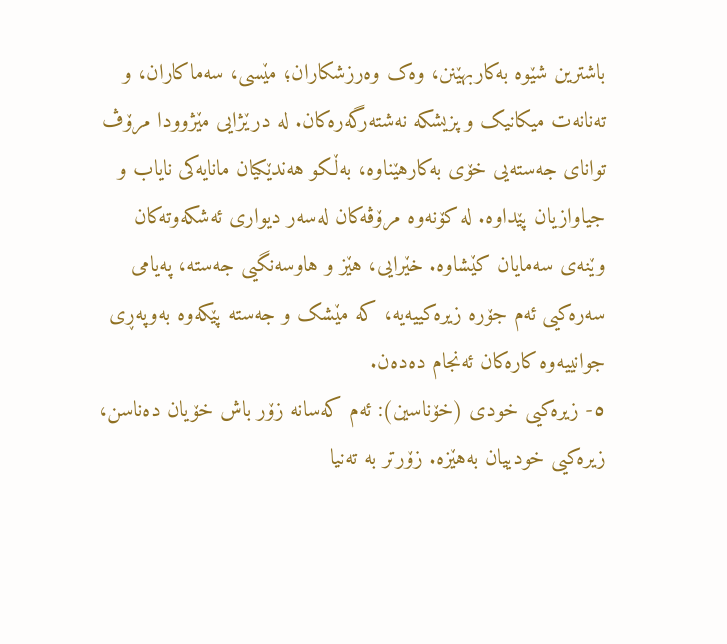باشترین شێوە بەکاربهێنن، وەک وەرزشکاران؛ مێسی، سەماکاران، و تەنانەت میکانیک و پزیشکە نەشتەرگەرەکان. لە درێژایی مێژوودا مرۆڤ توانای جەستەیی خۆی بەکارهێناوە، بەڵکو هەندێکیان مانایەکی نایاب و جیاوازیان پێداوە. لە کۆنەوە مرۆڤەکان لەسەر دیواری ئەشکەوتەکان وێنەی سەمایان کێشاوە. خێرایی، هێز و هاوسەنگیی جەستە، پەیامی سەرەکیی ئەم جۆرە زیرەکییەیە، کە مێشک و جەستە پێکەوە بەوپەڕی جوانییەوە کارەکان ئەنجام دەدەن.
٥- زیرەکیی خودی (خۆناسین): ئەم کەسانە زۆر باش خۆیان دەناسن، زیرەکیی خودییان بەهێزە. زۆرتر بە تەنیا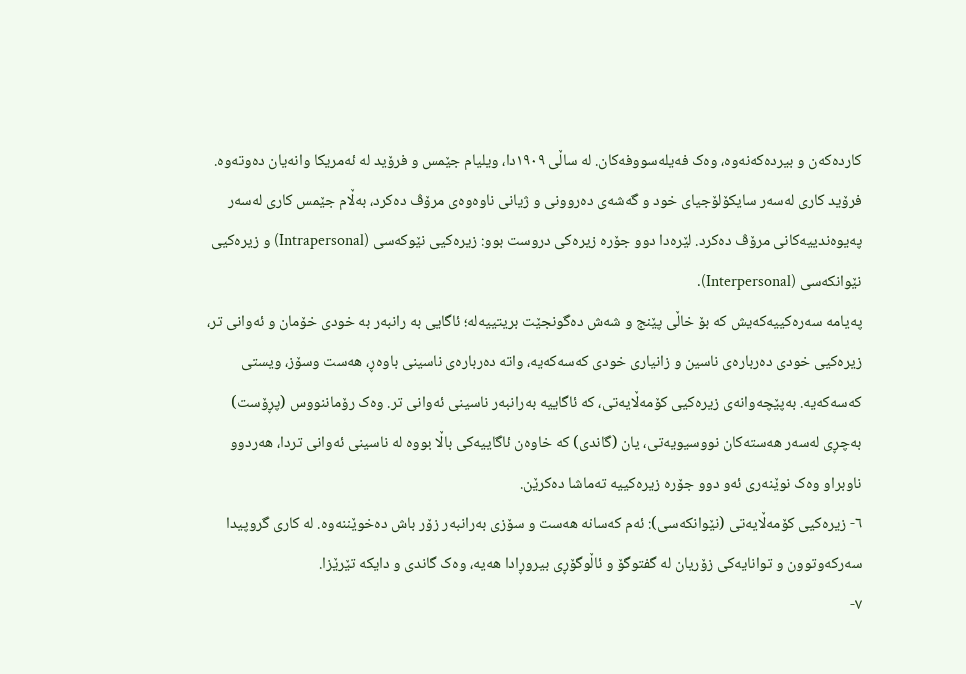کاردەکەن و بیردەکەنەوە، وەک فەیلەسووفەکان. لە ساڵی ١٩٠٩دا، ویلیام جێمس و فرۆید لە ئەمریکا وانەیان دەوتەوە. فرۆید کاری لەسەر سایکۆلۆجیای خود و گەشەی دەروونی و ژیانی ناوەوەی مرۆڤ دەکرد، بەڵام جێمس کاری لەسەر پەیوەندییەکانی مرۆڤ دەکرد. لێرەدا دوو جۆرە زیرەکی دروست بوو: زیرەکیی نێوکەسی (Intrapersonal) و زیرەکیی نێوانکەسی (Interpersonal).
پەیامە سەرەکییەکەیش کە بۆ خاڵی پێنج و شەش دەگونجێت بریتییەلە؛ ئاگایی بە رانبەر بە خودی خۆمان و ئەوانی تر، زیرەکیی خودی دەربارەی ناسین و زانیاری خودی کەسەکەیە، واتە دەربارەی ناسینی باوەڕ، هەست وسۆز، ویستی کەسەکەیە. بەپێچەوانەی زیرەکیی کۆمەڵایەتی، کە ئاگاییە بەرانبەر ناسینی ئەوانی تر. وەک رۆماننووس (پڕۆست) بەچڕی لەسەر هەستەکان نووسیویەتی، یان (گاندی) کە خاوەن ئاگاییەکی باڵا بووە لە ناسینی ئەوانی تردا، هەردوو ناوبراو وەک نوێنەری ئەو دوو جۆرە زیرەکییە تەماشا دەکرێن.
٦- زیرەکیی کۆمەڵایەتی (نێوانکەسی): ئەم کەسانە هەست و سۆزی بەرانبەر زۆر باش دەخوێننەوە. لە کاری گروپیدا سەرکەوتوون و توانایەکی زۆریان لە گفتوگۆ و ئاڵوگۆڕی بیروڕادا هەیە، وەک گاندی و دایکە تێرێزا.
٧-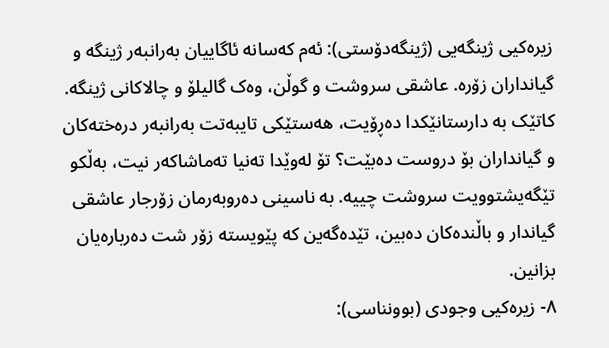زیرەکیی ژینگەیی (ژینگەدۆستی): ئەم کەسانە ئاگاییان بەرانبەر ژینگە و گیانداران زۆرە. عاشقی سروشت و گوڵن، وەک گالیلۆ و چالاکانی ژینگە. کاتێک بە دارستانێکدا دەڕۆیت، هەستێکی تایبەتت بەرانبەر درەختەکان و گیانداران بۆ دروست دەبێت؟ تۆ لەوێدا تەنیا تەماشاکەر نیت، بەڵکو تێگەیشتوویت سروشت چییە. بە ناسینی دەروبەرمان زۆرجار عاشقی گیاندار و باڵندەکان دەبین، تێدەگەین کە پێویستە زۆر شت دەربارەیان بزانین.
٨- زیرەکیی وجودی (بوونناسی):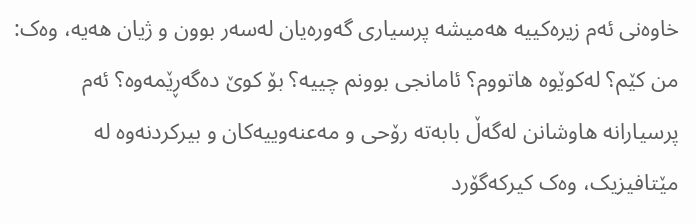خاوەنی ئەم زیرەکییە هەمیشە پرسیاری گەورەیان لەسەر بوون و ژیان هەیە، وەک: من کێم؟ لەکوێوە هاتووم؟ ئامانجی بوونم چییە؟ بۆ کوێ دەگەڕێمەوە؟ ئەم پرسیارانە هاوشانن لەگەڵ بابەتە رۆحی و مەعنەوییەکان و بیرکردنەوە لە مێتافیزیک، وەک کیرکەگۆرد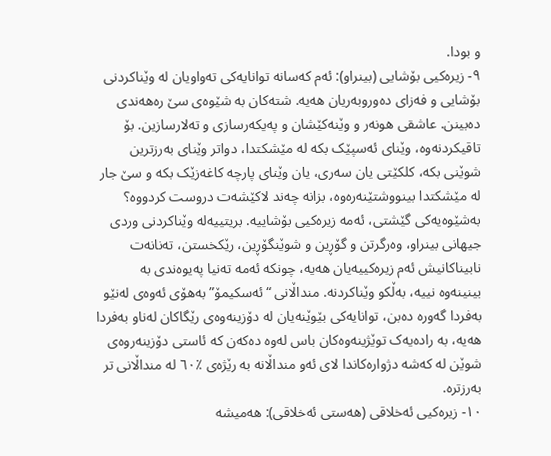و بودا.
٩- زیرەکیی بۆشایی (بینراو): ئەم کەسانە توانایەکی تەواویان لە وێناکردنی بۆشایی و فەزای دەوروبەریان هەیە. شتەکان بە شێوەی سێ رەهەندی دەبینن. عاشقی هونەر و وێنەکێشان و پەیکەرسازی و تەلارسازین. بۆ تاقیکردنەوە، وێنای ئەسپێک بکە لە مێشکتدا، دواتر وێنای بەرزترین شوێنی بکە، کلکێتی یان سەری، یان وێنای پارچە کاغەزێک بکە و سێ جار لە مێشکتدا بینووشتێنەرەوە، بزانە چەند لاکێشەت دروست کردووە؟
بەشێوەیەکی گێشتی، ئەمە زیرەکیی بۆشاییە. بریتییەلە وێناکردنی وردی جیهانی بینراو، وەرگرتن و گۆڕین و شوێنگۆڕین، رێکخستن، تەنانەت نابیناکانیش ئەم زیرەکییەیان هەیە، چونکە ئەمە تەنیا پەیوەندی بە بینینەوە نییە، بەڵکو وێناکردنە. منداڵانی “ئەسکیمۆ” بەهۆی ئەوەی لەنێو بەفردا گەورە دەبن، توانایەکی بێوێنەیان لە دۆزینەوەی رێگاکان لەناو بەفردا هەیە، بە رادەیەک توێژینەوەکان باس لەوە دەکەن کە ئاستی دۆزینەروەی شوێن لە کەشە دژوارەکاندا لای ئەو منداڵانە بە رێژەی ٪٦٠ لە منداڵانی تر بەرزترە.
١٠- زیرەکیی ئەخلاقی (هەستی ئەخلاقی): هەمیشە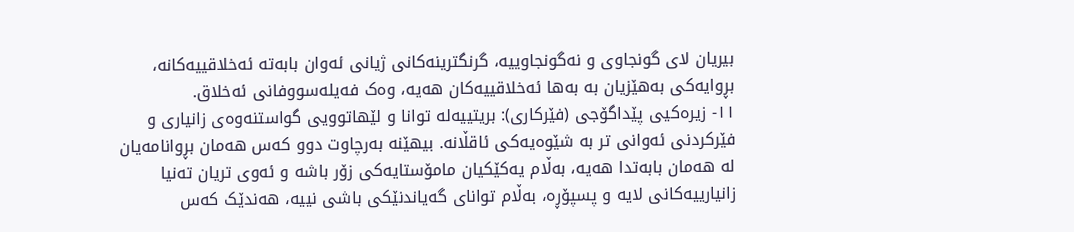بیریان لای گونجاوی و نەگونجاوییە، گرنگترینەکانی ژیانی ئەوان بابەتە ئەخلاقییەکانە، بڕوایەکی بەهێزیان بە بەها ئەخلاقییەکان هەیە، وەک فەیلەسووفانی ئەخلاق.
١١- زیرەکیی پێداگۆجی (فێرکاری): بریتییەلە توانا و لێهاتوویی گواستنەوەی زانیاری و فێرکردنی ئەوانی تر بە شێوەیەکی ئاقڵانە. بیهێنە بەرچاوت دوو کەس هەمان بڕوانامەیان لە هەمان بابەتدا هەیە، بەڵام یەکێکیان مامۆستایەکی زۆر باشە و ئەوی تریان تەنیا زانیارییەکانی لایە و پسپۆڕە، بەڵام توانای گەیاندنێکی باشی نییە، هەندێک کەس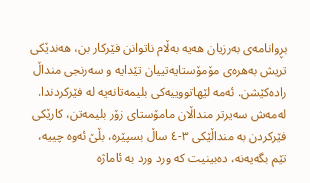بڕوانامەی بەرزیان هەیە بەڵام ناتوانن فێرکار بن، هەندێکی تریش بەهرەی مۆمۆستایەتییان تێدایە و سەرنجی منداڵ رادەکێشن. ئەمە لێهاتووییەکی بلیمەتانەیە لە فێرکردندا.
لەمەش سەیرتر منداڵان مامۆستای زۆر بلیمەتن، کارێکی فێرکردن بە منداڵێکی ٣-٤ ساڵ بسپێرە، بڵێ ئەوە چییە، تێم بگەیەنە، دەبینیت کە ورد ورد بە ئاماژە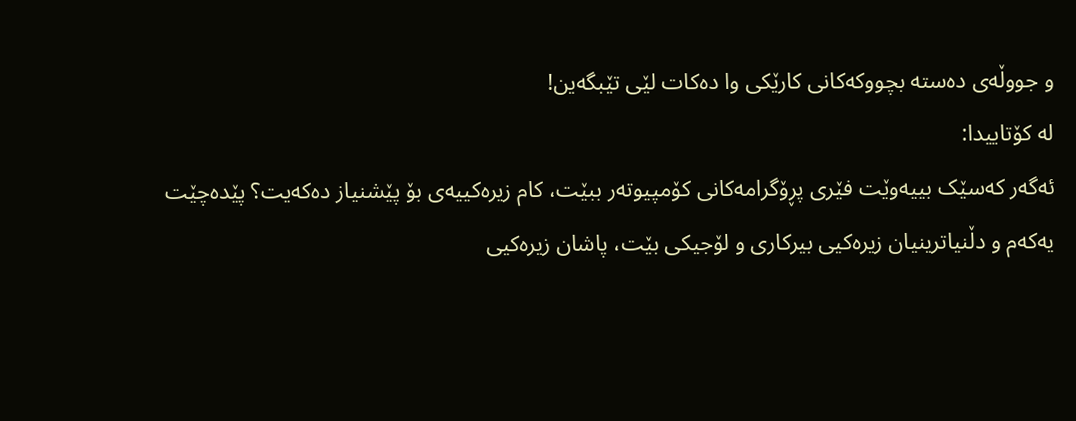و جووڵەی دەستە بچووکەکانی کارێکی وا دەکات لێی تێبگەین!
لە کۆتاییدا:
ئەگەر کەسێک بییەوێت فێری پڕۆگرامەکانی کۆمپیوتەر ببێت، کام زیرەکییەی بۆ پێشنیاز دەکەیت؟ پێدەچێت یەکەم و دڵنیاترینیان زیرەکیی بیرکاری و لۆجیکی بێت، پاشان زیرەکیی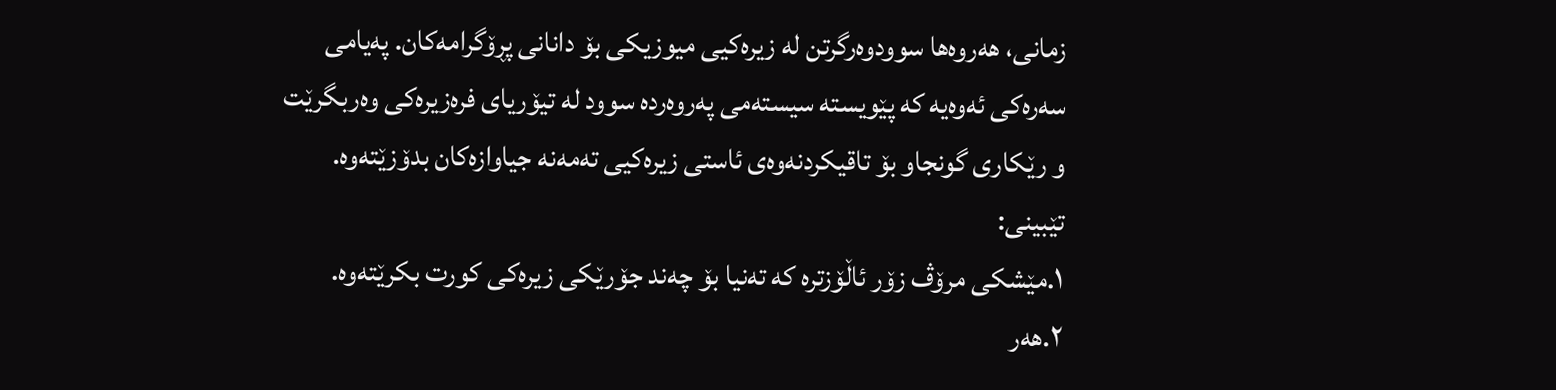زمانی، هەروەها سوودوەرگرتن لە زیرەکیی میوزیکی بۆ دانانی پڕۆگرامەکان. پەیامی سەرەکی ئەوەیە کە پێویستە سیستەمی پەروەردە سوود لە تیۆریای فرەزیرەکی وەربگرێت و رێکاری گونجاو بۆ تاقیکردنەوەی ئاستی زیرەکیی تەمەنە جیاوازەکان بدۆزێتەوە.
تێبینی:
١.مێشکی مرۆڤ زۆر ئاڵۆزترە کە تەنیا بۆ چەند جۆرێکی زیرەکی کورت بکرێتەوە.
٢.هەر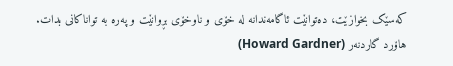کەسێک بخوازێت، دەتوانێت ئاگامەندانە لە خۆی و ناوخۆی بڕوانێت و پەرە بە تواناکانی بدات.
هاۆرد گاردنەر (Howard Gardner)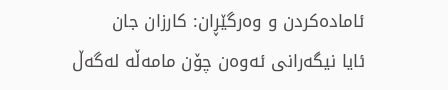ئامادەکردن و وەرگێڕان: کارزان جان
ئایا نیگەرانی ئەوەن چۆن مامەڵە لەگەڵ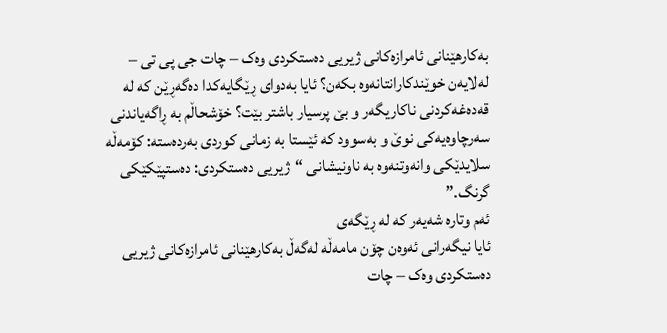بەکارهێنانی ئامرازەکانی ژیریی دەستکردی وەک – چات جی پی تی – لەلایەن خوێندکارانتانەوە بکەن؟ ئایا بەدوای ڕێگایەکدا دەگەڕێن کە لە قەدەغەکردنی ناکاریگەر و بێ پرسیار باشتر بێت؟ خۆشحاڵم بە ڕاگەیاندنی سەرچاوەیەکی نوێ و بەسوود کە ئێستا بە زمانی کوردی بەردەستە: کۆمەڵە سلایدێکی وانەوتنەوە بە ناونیشانی “ژیریی دەستکردی: دەستپێکێکی گرنگ.”
ئەم وتارە شەیەر کە لە ڕێگەی
ئایا نیگەرانی ئەوەن چۆن مامەڵە لەگەڵ بەکارهێنانی ئامرازەکانی ژیریی دەستکردی وەک – چات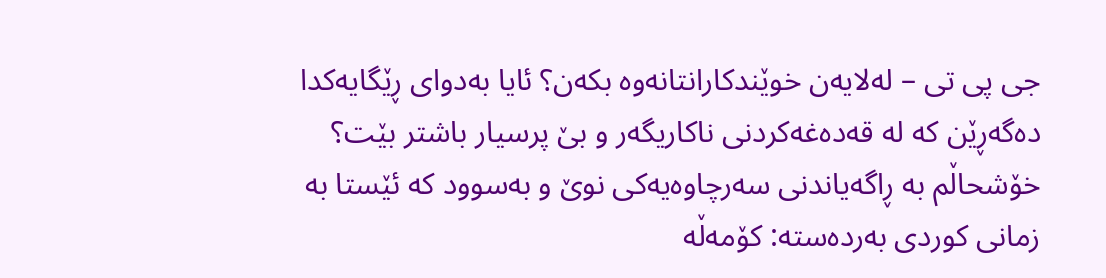جی پی تی – لەلایەن خوێندکارانتانەوە بکەن؟ ئایا بەدوای ڕێگایەکدا دەگەڕێن کە لە قەدەغەکردنی ناکاریگەر و بێ پرسیار باشتر بێت؟ خۆشحاڵم بە ڕاگەیاندنی سەرچاوەیەکی نوێ و بەسوود کە ئێستا بە زمانی کوردی بەردەستە: کۆمەڵە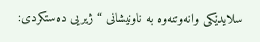سلایدێکی وانەوتنەوە بە ناونیشانی “ژیریی دەستکردی: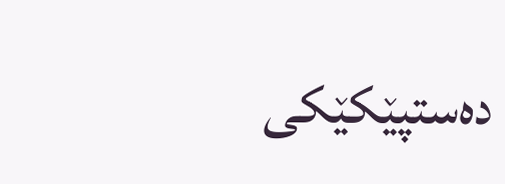دەستپێکێکی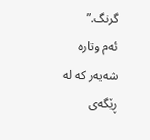گرنگ.”
ئەم وتارە شەیەر کە لە ڕێگەی